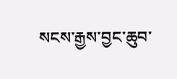སངས་རྒྱས་བྱང་ཆུབ་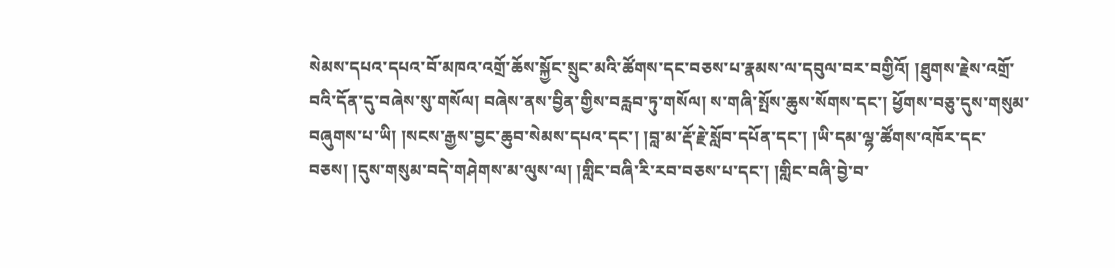སེམས་དཔའ་དཔའ་བོ་མཁའ་འགྲོ་ཆོས་སྐྱོང་སྲུང་མའི་ཚོགས་དང་བཅས་པ་རྣམས་ལ་དབུལ་བར་བགྱིའོ། །ཐུགས་རྗེས་འགྲོ་བའི་དོན་དུ་བཞེས་སུ་གསོལ། བཞེས་ནས་བྱིན་གྱིས་བརླབ་ཏུ་གསོལ། ས་གཞི་སྤོས་ཆུས་སོགས་དང་། ཕྱོགས་བཅུ་དུས་གསུམ་བཞུགས་པ་ཡི། །སངས་རྒྱས་བྱང་ཆུབ་སེམས་དཔའ་དང་། །བླ་མ་རྡོ་རྗེ་སློབ་དཔོན་དང་། །ཡི་དམ་ལྷ་ཚོགས་འཁོར་དང་བཅས། །དུས་གསུམ་བདེ་གཤེགས་མ་ལུས་ལ། །གླིང་བཞི་རི་རབ་བཅས་པ་དང་། །གླིང་བཞི་བྱེ་བ་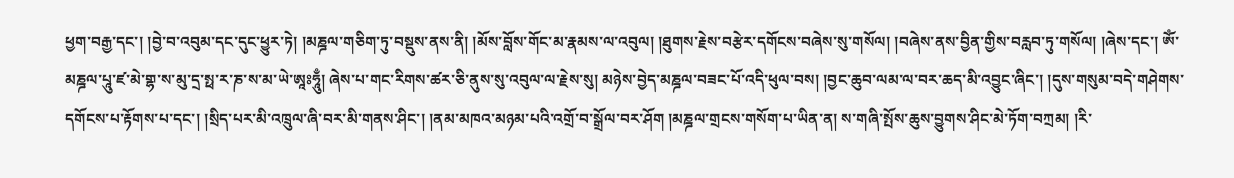ཕྱག་བརྒྱ་དང་། །བྱེ་བ་འབུམ་དང་དུང་ཕྱུར་ཏེ། །མཎྜལ་གཅིག་ཏུ་བསྡུས་ནས་ནི། །མོས་བློས་གོང་མ་རྣམས་ལ་འབུལ། །ཐུགས་རྗེས་བརྩེར་དགོངས་བཞེས་སུ་གསོལ། །བཞེས་ནས་བྱིན་གྱིས་བརླབ་ཏུ་གསོལ། །ཞེས་དང་། ༀ་མཎྜལ་པཱུ་ཛ་མེ་གྷ་ས་མུ་དྲ་སྥ་ར་ཎ་ས་མ་ཡེ་ཨཱཿཧཱུྃ། ཞེས་པ་གང་རིགས་ཚར་ཅི་ནུས་སུ་འབུལ་ལ་རྗེས་སུ། མཉེས་བྱེད་མཎྜལ་བཟང་པོ་འདི་ཕུལ་བས། །བྱང་ཆུབ་ལམ་ལ་བར་ཆད་མི་འབྱུང་ཞིང་། །དུས་གསུམ་བདེ་གཤེགས་དགོངས་པ་རྟོགས་པ་དང་། །སྲིད་པར་མི་འཁྲུལ་ཞི་བར་མི་གནས་ཤིང་། །ནམ་མཁའ་མཉམ་པའི་འགྲོ་བ་སྒྲོལ་བར་ཤོག །མཎྜལ་གྲངས་གསོག་པ་ཡིན་ན། ས་གཞི་སྤོས་ཆུས་བྱུགས་ཤིང་མེ་ཏོག་བཀྲམ། །རི་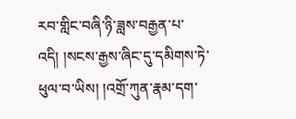རབ་གླིང་བཞི་ཉི་ཟླས་བརྒྱན་པ་འདི། །སངས་རྒྱས་ཞིང་དུ་དམིགས་ཏེ་ཕུལ་བ་ཡིས། །འགྲོ་ཀུན་རྣམ་དག་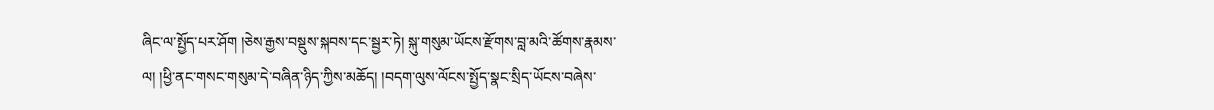ཞིང་ལ་སྤྱོད་པར་ཤོག །ཅེས་རྒྱས་བསྡུས་སྐབས་དང་སྦྱར་ཏེ། སྐུ་གསུམ་ཡོངས་རྫོགས་བླ་མའི་ཚོགས་རྣམས་ལ། །ཕྱི་ནང་གསང་གསུམ་དེ་བཞིན་ཉིད་ཀྱིས་མཆོད། །བདག་ལུས་ལོངས་སྤྱོད་སྣང་སྲིད་ཡོངས་བཞེས་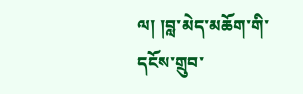ལ། །བླ་མེད་མཆོག་གི་དངོས་གྲུབ་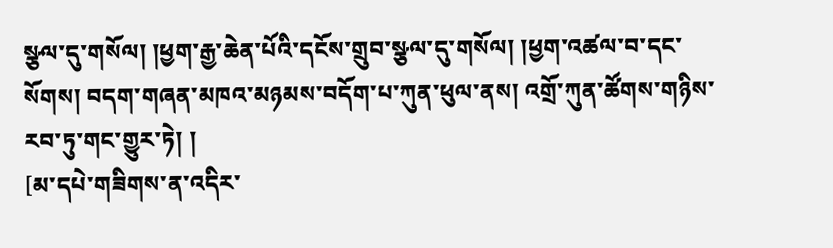སྩལ་དུ་གསོལ། །ཕྱག་རྒྱ་ཆེན་པོའི་དངོས་གྲུབ་སྩལ་དུ་གསོལ། །ཕྱག་འཚལ་བ་དང་སོགས། བདག་གཞན་མཁའ་མཉམས་བདོག་པ་ཀུན་ཕུལ་ནས། འགྲོ་ཀུན་ཚོགས་གཉིས་རབ་ཏུ་གང་གྱུར་ཏེ། །
[མ་དཔེ་གཟིགས་ན་འདིར་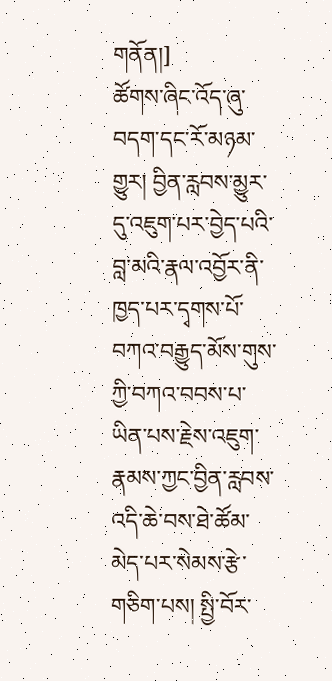གནོན།]
ཚོགས་ཞིང་འོད་ཞུ་བདག་དང་རོ་མཉམ་གྱུར། བྱིན་རླབས་མྱུར་དུ་འཇུག་པར་བྱེད་པའི་བླ་མའི་རྣལ་འབྱོར་ནི་ཁྱད་པར་དྭགས་པོ་བཀའ་བརྒྱུད་མོས་གུས་ཀྱི་བཀའ་བབས་པ་ཡིན་པས་རྗེས་འཇུག་རྣམས་ཀྱང་བྱིན་རླབས་འདི་ཆེ་བས་ཐེ་ཚོམ་མེད་པར་སེམས་རྩེ་གཅིག་པས། སྤྱི་བོར་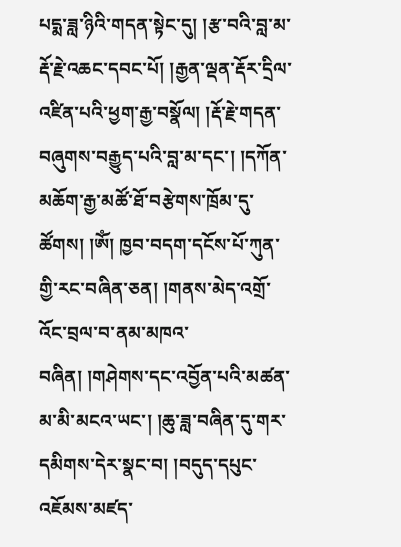པདྨ་ཟླ་ཉིའི་གདན་སྟེང་དུ། །རྩ་བའི་བླ་མ་རྡོ་རྗེ་འཆང་དབང་པོ། །རྒྱན་ལྡན་རྡོར་དྲིལ་འཛིན་པའི་ཕྱག་རྒྱ་བསྣོལ། །རྡོ་རྗེ་གདན་བཞུགས་བརྒྱུད་པའི་བླ་མ་དང་། །དཀོན་མཆོག་རྒྱ་མཚོ་ཐོ་བརྩེགས་ཁྲོམ་དུ་ཚོགས། །ༀ། ཁྱབ་བདག་དངོས་པོ་ཀུན་གྱི་རང་བཞིན་ཅན། །གནས་མེད་འགྲོ་འོང་བྲལ་བ་ནམ་མཁའ་བཞིན། །གཤེགས་དང་འབྱོན་པའི་མཚན་མ་མི་མངའ་ཡང་། །ཆུ་ཟླ་བཞིན་དུ་གར་དམིགས་དེར་སྣང་བ། །བདུད་དཔུང་འཇོམས་མཛད་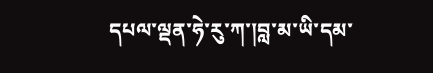དཔལ་ལྡན་ཧེ་རུ་ཀ་།བླ་མ་ཡི་དམ་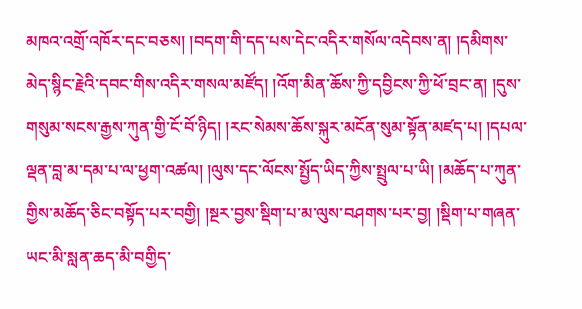མཁའ་འགྲོ་འཁོར་དང་བཅས། །བདག་གི་དད་པས་དེང་འདིར་གསོལ་འདེབས་ན། །དམིགས་མེད་སྙིང་རྗེའི་དབང་གིས་འདིར་གསལ་མཛོད། །འོག་མིན་ཆོས་ཀྱི་དབྱིངས་ཀྱི་ཕོ་བྲང་ན། །དུས་གསུམ་སངས་རྒྱས་ཀུན་གྱི་ངོ་བོ་ཉིད། །རང་སེམས་ཆོས་སྐུར་མངོན་སུམ་སྟོན་མཛད་པ། །དཔལ་ལྡན་བླ་མ་དམ་པ་ལ་ཕྱག་འཚལ། །ལུས་དང་ལོངས་སྤྱོད་ཡིད་ཀྱིས་སྤྲུལ་པ་ཡི། །མཆོད་པ་ཀུན་གྱིས་མཆོད་ཅིང་བསྟོད་པར་བགྱི། །སྔར་བྱས་སྡིག་པ་མ་ལུས་བཤགས་པར་བྱ། །སྡིག་པ་གཞན་ཡང་མི་སླན་ཆད་མི་བགྱིད་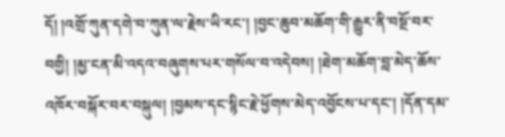དོ། །འགྲོ་ཀུན་དགེ་བ་ཀུན་ལ་རྗེས་ཡི་རང་། །བྱང་ཆུབ་མཆོག་གི་རྒྱུར་ནི་བསྔོ་བར་བགྱི། །མྱ་ངན་མི་འདའ་བཞུགས་པར་གསོལ་བ་འདེབས། །ཐེག་མཆོག་བླ་མེད་ཆོས་འཁོར་བསྐོར་བར་བསྐུལ། །བྱམས་དང་སྙིང་རྗེ་ཕྱོགས་མེད་འབྱོངས་པ་དང་། །དོན་དམ་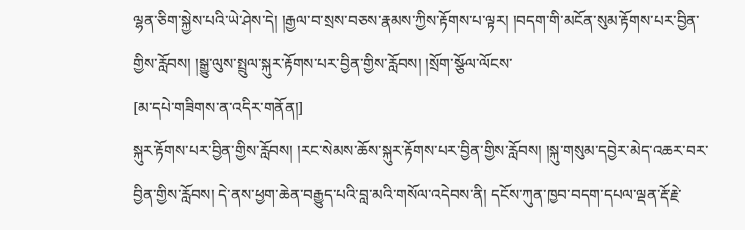ལྷན་ཅིག་སྐྱེས་པའི་ཡེ་ཤེས་དེ། །རྒྱལ་བ་སྲས་བཅས་རྣམས་ཀྱིས་རྟོགས་པ་ལྟར། །བདག་གི་མངོན་སུམ་རྟོགས་པར་བྱིན་གྱིས་རློབས། །སྒྱུ་ལུས་སྤྲུལ་སྐུར་རྟོགས་པར་བྱིན་གྱིས་རློབས། །སྲོག་སྩོལ་ལོངས་
[མ་དཔེ་གཟིགས་ན་འདིར་གནོན།]
སྐུར་རྟོགས་པར་བྱིན་གྱིས་རློབས། །རང་སེམས་ཆོས་སྐུར་རྟོགས་པར་བྱིན་གྱིས་རློབས། །སྐུ་གསུམ་དབྱེར་མེད་འཆར་བར་བྱིན་གྱིས་རློབས། དེ་ནས་ཕྱག་ཆེན་བརྒྱུད་པའི་བླ་མའི་གསོལ་འདེབས་ནི། དངོས་ཀུན་ཁྱབ་བདག་དཔལ་ལྡན་རྡོ་རྗེ་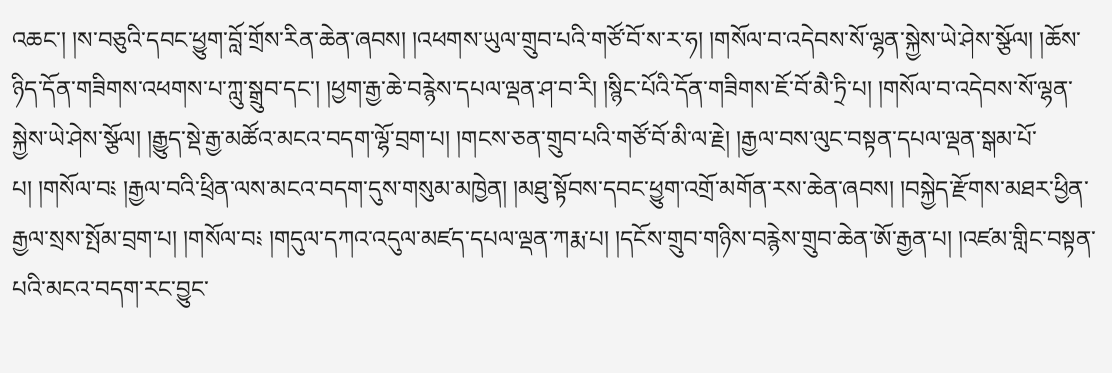འཆང་། །ས་བཅུའི་དབང་ཕྱུག་བློ་གྲོས་རིན་ཆེན་ཞབས། །འཕགས་ཡུལ་གྲུབ་པའི་གཙོ་བོ་ས་ར་ཧ། །གསོལ་བ་འདེབས་སོ་ལྷན་སྐྱེས་ཡེ་ཤེས་སྩོལ། །ཆོས་ཉིད་དོན་གཟིགས་འཕགས་པ་ཀླུ་སྒྲུབ་དང་། །ཕྱག་རྒྱ་ཆེ་བརྙེས་དཔལ་ལྡན་ཤ་བ་རི། །སྙིང་པོའི་དོན་གཟིགས་ཇོ་བོ་མཻ་ཏྲི་པ། །གསོལ་བ་འདེབས་སོ་ལྷན་སྐྱེས་ཡེ་ཤེས་སྩོལ། །རྒྱུད་སྡེ་རྒྱ་མཚོའ་མངའ་བདག་ལྷོ་བྲག་པ། །གངས་ཅན་གྲུབ་པའི་གཙོ་བོ་མི་ལ་རྗེ། །རྒྱལ་བས་ལུང་བསྟན་དཔལ་ལྡན་སྒམ་པོ་པ། །གསོལ་བ༴ །རྒྱལ་བའི་ཕྲིན་ལས་མངའ་བདག་དུས་གསུམ་མཁྱེན། །མཐུ་སྟོབས་དབང་ཕྱུག་འགྲོ་མགོན་རས་ཆེན་ཞབས། །བསྐྱེད་རྫོགས་མཐར་ཕྱིན་རྒྱལ་སྲས་སྤོམ་བྲག་པ། །གསོལ་བ༴ །གདུལ་དཀའ་འདུལ་མཛད་དཔལ་ལྡན་ཀརྨ་པ། །དངོས་གྲུབ་གཉིས་བརྙེས་གྲུབ་ཆེན་ཨོ་རྒྱན་པ། །འཛམ་གླིང་བསྟན་པའི་མངའ་བདག་རང་བྱུང་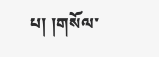པ། །གསོལ་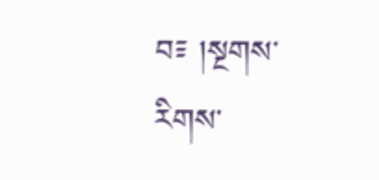བ༴ །སྔགས་རིགས་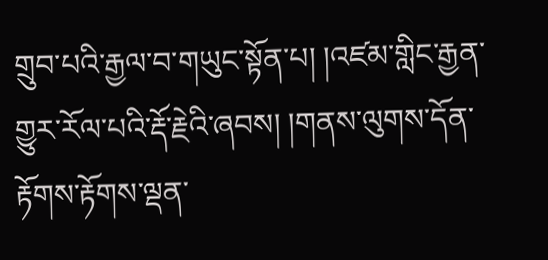གྲུབ་པའི་རྒྱལ་བ་གཡུང་སྟོན་པ། །འཛམ་གླིང་རྒྱན་གྱུར་རོལ་པའི་རྡོ་རྗེའི་ཞབས། །གནས་ལུགས་དོན་རྟོགས་རྟོགས་ལྡན་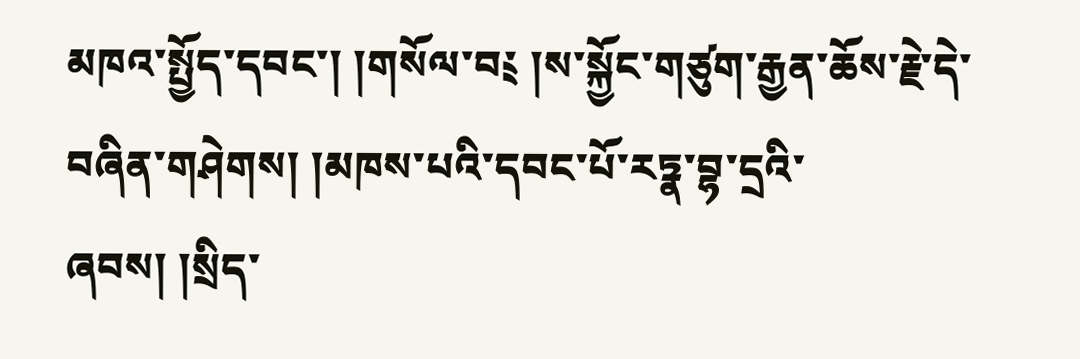མཁའ་སྤྱོད་དབང་། །གསོལ་བ༴ །ས་སྐྱོང་གཙུག་རྒྱན་ཆོས་རྗེ་དེ་བཞིན་གཤེགས། །མཁས་པའི་དབང་པོ་རཏྣ་བྷ་དྲའི་ཞབས། །སྲིད་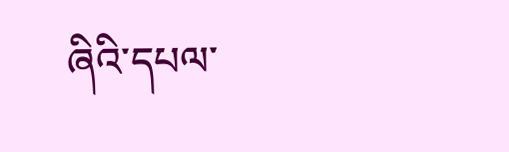ཞིའི་དཔལ་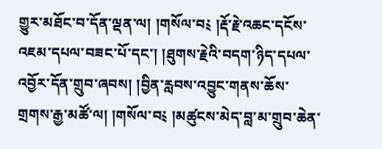གྱུར་མཐོང་བ་དོན་ལྡན་ལ། །གསོལ་བ༴ །རྡོ་རྗེ་འཆང་དངོས་འཇམ་དཔལ་བཟང་པོ་དང་། །ཐུགས་རྗེའི་བདག་ཉིད་དཔལ་འབྱོར་དོན་གྲུབ་ཞབས། །བྱིན་རླབས་འབྱུང་གནས་ཆོས་གྲགས་རྒྱ་མཚོ་ལ། །གསོལ་བ༴ །མཚུངས་མེད་བླ་མ་གྲུབ་ཆེན་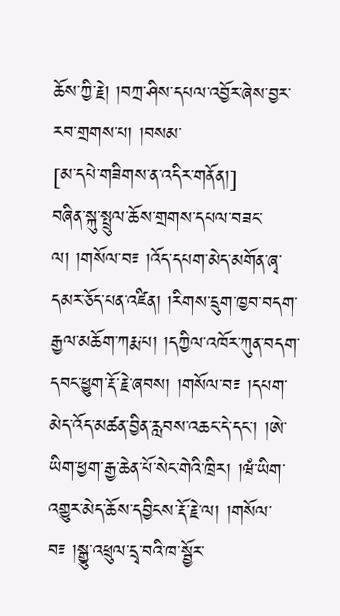ཆོས་ཀྱི་རྗེ། །བཀྲ་ཤིས་དཔལ་འབྱོར་ཞེས་བྱར་རབ་གྲགས་པ། །བསམ་
[མ་དཔེ་གཟིགས་ན་འདིར་གནོན།]
བཞིན་སྐུ་སྤྲུལ་ཆོས་གྲགས་དཔལ་བཟང་ལ། །གསོལ་བ༴ །འོད་དཔག་མེད་མགོན་ཞྭ་དམར་ཅོད་པན་འཛིན། །རིགས་དྲུག་ཁྱབ་བདག་རྒྱལ་མཆོག་ཀརྨ་པ། །དཀྱིལ་འཁོར་ཀུན་བདག་དབང་ཕྱུག་རྡོ་རྗེ་ཞབས། །གསོལ་བ༴ །དཔག་མེད་འོད་མཚན་བྱིན་རླབས་འཆང་དེ་དང་། །ཨེ་ཡིག་ཕྱག་རྒྱ་ཆེན་པོ་སེང་གེའི་ཁྲིར། །ཝཾ་ཡིག་འགྱུར་མེད་ཆོས་དབྱིངས་རྡོ་རྗེ་ལ། །གསོལ་བ༴ །སྒྱུ་འཕྲུལ་དྲྭ་བའི་ཁ་སྦྱོར་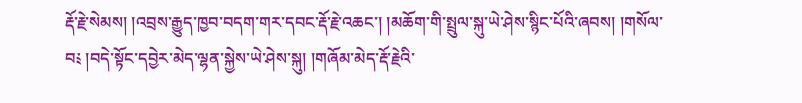རྡོ་རྗེ་སེམས། །འབྲས་རྒྱུད་ཁྱབ་བདག་གར་དབང་རྡོ་རྗེ་འཆང་། །མཆོག་གི་སྤྲུལ་སྐུ་ཡེ་ཤེས་སྙིང་པོའི་ཞབས། །གསོལ་བ༴ །བདེ་སྟོང་དབྱེར་མེད་ལྷན་སྐྱེས་ཡེ་ཤེས་སྐུ། །གཞོམ་མེད་རྡོ་རྗེའི་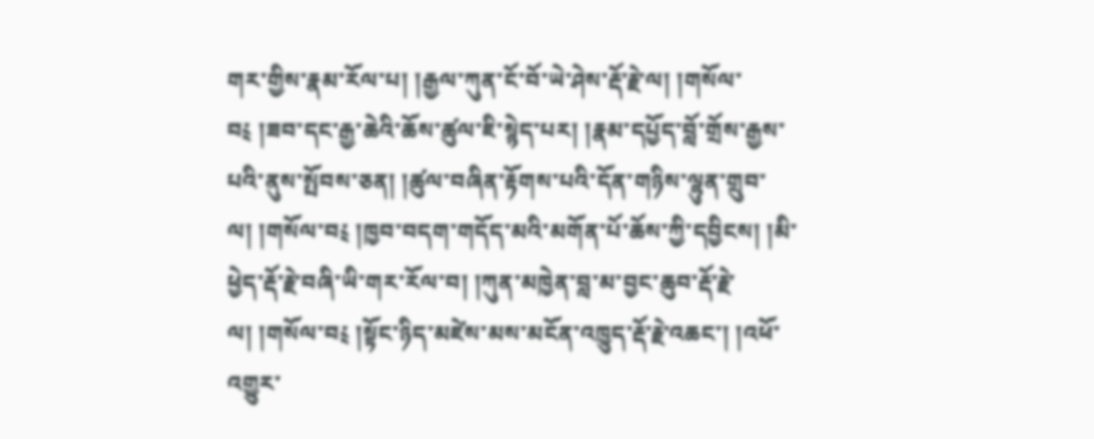གར་གྱིས་རྣམ་རོལ་པ། །རྒྱལ་ཀུན་ངོ་བོ་ཡེ་ཤེས་རྡོ་རྗེ་ལ། །གསོལ་བ༴ །ཟབ་དང་རྒྱ་ཆེའི་ཆོས་ཚུལ་ཇི་སྙེད་པར། །རྣམ་དཔྱོད་བློ་གྲོས་རྒྱས་པའི་ནུས་སྤོབས་ཅན། །ཚུལ་བཞིན་རྟོགས་པའི་དོན་གཉིས་ལྷུན་གྲུབ་ལ། །གསོལ་བ༴ །ཁྱབ་བདག་གདོད་མའི་མགོན་པོ་ཆོས་ཀྱི་དབྱིངས། །མི་ཕྱེད་རྡོ་རྗེ་བཞི་ཡི་གར་རོལ་བ། །ཀུན་མཁྱེན་བླ་མ་བྱང་ཆུབ་རྡོ་རྗེ་ལ། །གསོལ་བ༴ །སྟོང་ཉིད་མཛེས་མས་མངོན་འཁྱུད་རྡོ་རྗེ་འཆང་། །འཕོ་འགྱུར་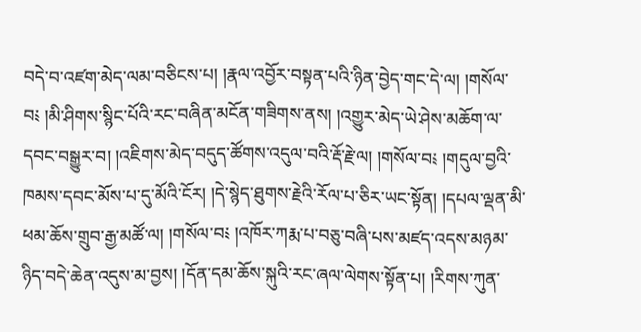བདེ་བ་འཛག་མེད་ལམ་བཅིངས་པ། །རྣལ་འབྱོར་བསྟན་པའི་ཉིན་བྱེད་གང་དེ་ལ། །གསོལ་བ༴ །མི་ཤིགས་སྙིང་པོའི་རང་བཞིན་མངོན་གཟིགས་ནས། །འགྱུར་མེད་ཡེ་ཤེས་མཆོག་ལ་དབང་བསྒྱུར་བ། །འཇིགས་མེད་བདུད་ཚོགས་འདུལ་བའི་རྡོ་རྗེ་ལ། །གསོལ་བ༴ །གདུལ་བྱའི་ཁམས་དབང་མོས་པ་དུ་མོའི་ངོར། །དེ་སྙེད་ཐུགས་རྗེའི་རོལ་པ་ཅིར་ཡང་སྟོན། །དཔལ་ལྡན་མི་ཕམ་ཆོས་གྲུབ་རྒྱ་མཚོ་ལ། །གསོལ་བ༴ །འཁོར་ཀརྨ་པ་བཅུ་བཞི་པས་མཛད་འདས་མཉམ་ཉིད་བདེ་ཆེན་འདུས་མ་བྱས། །དོན་དམ་ཆོས་སྐུའི་རང་ཞལ་ལེགས་སྟོན་པ། །རིགས་ཀུན་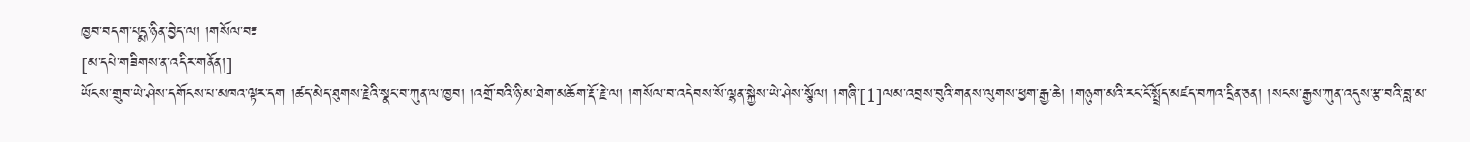ཁྱབ་བདག་པདྨ་ཉིན་བྱེད་ལ། །གསོལ་བ༴
[མ་དཔེ་གཟིགས་ན་འདིར་གནོན།]
ཡོངས་གྲུབ་ཡེ་ཤེས་དགོངས་པ་མཁའ་ལྟར་དག །ཚད་མེད་ཐུགས་རྗེའི་སྣང་བ་ཀུན་ལ་ཁྱབ། །འགྲོ་བའི་ཉི་མ་ཐེག་མཆོག་རྡོ་རྗེ་ལ། །གསོལ་བ་འདེབས་སོ་ལྷན་སྐྱེས་ཡེ་ཤེས་སྩོལ། །གཞི་[1]ལམ་འབྲས་བུའི་གནས་ལུགས་ཕྱག་རྒྱ་ཆེ། །གཉུག་མའི་རང་ངོ་སྤྲོད་མཛད་བཀའ་དྲིན་ཅན། །སངས་རྒྱས་ཀུན་འདུས་རྩ་བའི་བླ་མ་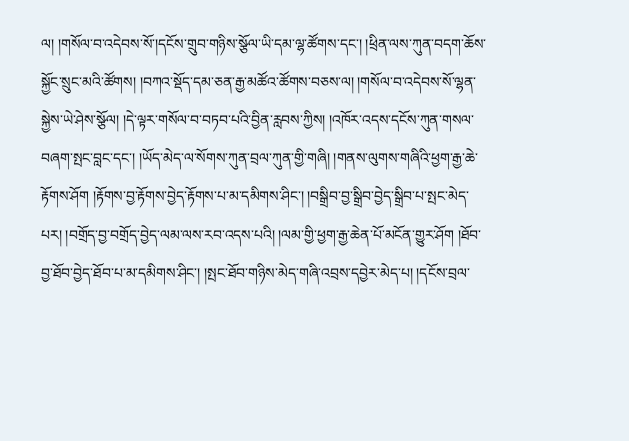ལ། །གསོལ་བ་འདེབས་སོ་།དངོས་གྲུབ་གཉིས་སྩོལ་ཡི་དམ་ལྷ་ཚོགས་དང་། །ཕྲིན་ལས་ཀུན་བདག་ཆོས་སྐྱོང་སྲུང་མའི་ཚོགས། །བཀའ་སྡོད་དམ་ཅན་རྒྱ་མཚོའ་ཚོགས་བཅས་ལ། །གསོལ་བ་འདེབས་སོ་ལྷན་སྐྱེས་ཡེ་ཤེས་སྩོལ། །དེ་ལྟར་གསོལ་བ་བཏབ་པའི་བྱིན་རླབས་ཀྱིས། །འཁོར་འདས་དངོས་ཀུན་གསལ་བཞག་སྤང་བླང་དང་། །ཡོད་མེད་ལ་སོགས་ཀུན་བྲལ་ཀུན་གྱི་གཞི། །གནས་ལུགས་གཞིའི་ཕྱག་རྒྱ་ཆེ་རྟོགས་ཤོག །རྟོགས་བྱ་རྟོགས་བྱེད་རྟོགས་པ་མ་དམིགས་ཤིང་། །བསྒྲིབ་བྱ་སྒྲིབ་བྱེད་སྒྲིབ་པ་སྤང་མེད་པར། །བགྲོད་བྱ་བགྲོད་བྱེད་ལམ་ལས་རབ་འདས་པའི། །ལམ་གྱི་ཕྱག་རྒྱ་ཆེན་པོ་མངོན་གྱུར་ཤོག །ཐོབ་བྱ་ཐོབ་བྱེད་ཐོབ་པ་མ་དམིགས་ཤིང་། །སྤང་ཐོབ་གཉིས་མེད་གཞི་འབྲས་དབྱེར་མེད་པ། །དངོས་བྲལ་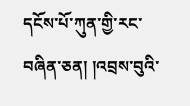དངོས་པོ་ཀུན་གྱི་རང་བཞིན་ཅན། །འབྲས་བུའི་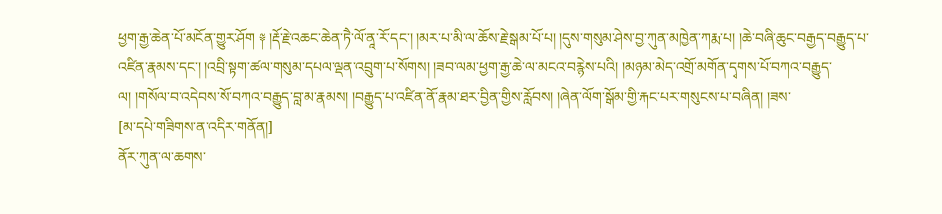ཕྱག་རྒྱ་ཆེན་པོ་མངོན་གྱུར་ཤོག ༈ །རྡོ་རྗེ་འཆང་ཆེན་ཏཻ་ལོ་ནཱ་རོ་དང་། །མར་པ་མི་ལ་ཆོས་རྗེ་སྒམ་པོ་པ། །དུས་གསུམ་ཤེས་བྱ་ཀུན་མཁྱེན་ཀརྨ་པ། །ཆེ་བཞི་ཆུང་བརྒྱད་བརྒྱུད་པ་འཛིན་རྣམས་དང་། །འབྲི་སྟག་ཚལ་གསུམ་དཔལ་ལྡན་འབྲུག་པ་སོགས། །ཟབ་ལམ་ཕྱག་རྒྱ་ཆེ་ལ་མངའ་བརྙེས་པའི། །མཉམ་མེད་འགྲོ་མགོན་དྭགས་པོ་བཀའ་བརྒྱུད་ལ། །གསོལ་བ་འདེབས་སོ་བཀའ་བརྒྱུད་བླ་མ་རྣམས། །བརྒྱུད་པ་འཛིན་ནོ་རྣམ་ཐར་བྱིན་གྱིས་རློབས། །ཞེན་ལོག་སྒོམ་གྱི་རྐང་པར་གསུངས་པ་བཞིན། །ཟས་
[མ་དཔེ་གཟིགས་ན་འདིར་གནོན།]
ནོར་ཀུན་ལ་ཆགས་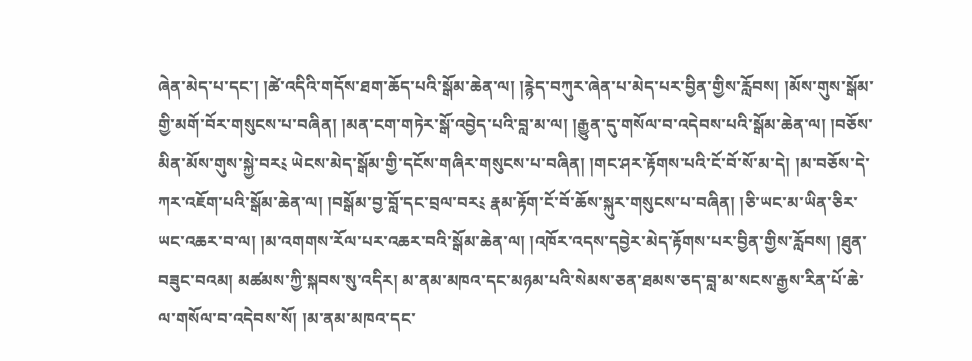ཞེན་མེད་པ་དང་། །ཚེ་འདིའི་གདོས་ཐག་ཆོད་པའི་སྒོམ་ཆེན་ལ། །རྙེད་བཀུར་ཞེན་པ་མེད་པར་བྱིན་གྱིས་རློབས། །མོས་གུས་སྒོམ་གྱི་མགོ་བོར་གསུངས་པ་བཞིན། །མན་ངག་གཏེར་སྒོ་འབྱེད་པའི་བླ་མ་ལ། །རྒྱུན་དུ་གསོལ་བ་འདེབས་པའི་སྒོམ་ཆེན་ལ། །བཅོས་མིན་མོས་གུས་སྐྱེ་བར༴ ཡེངས་མེད་སྒོམ་གྱི་དངོས་གཞིར་གསུངས་པ་བཞིན། །གང་ཤར་རྟོགས་པའི་ངོ་བོ་སོ་མ་དེ། །མ་བཅོས་དེ་ཀར་འཇོག་པའི་སྒོམ་ཆེན་ལ། །བསྒོམ་བྱ་བློ་དང་བྲལ་བར༴ རྣམ་རྟོག་ངོ་བོ་ཆོས་སྐུར་གསུངས་པ་བཞིན། །ཅི་ཡང་མ་ཡིན་ཅིར་ཡང་འཆར་བ་ལ། །མ་འགགས་རོལ་པར་འཆར་བའི་སྒོམ་ཆེན་ལ། །འཁོར་འདས་དབྱེར་མེད་རྟོགས་པར་བྱིན་གྱིས་རློབས། །ཐུན་བཟུང་བའམ། མཚམས་ཀྱི་སྐབས་སུ་འདིར། མ་ནམ་མཁའ་དང་མཉམ་པའི་སེམས་ཅན་ཐམས་ཅད་བླ་མ་སངས་རྒྱས་རིན་པོ་ཆེ་ལ་གསོལ་བ་འདེབས་སོ། །མ་ནམ་མཁའ་དང་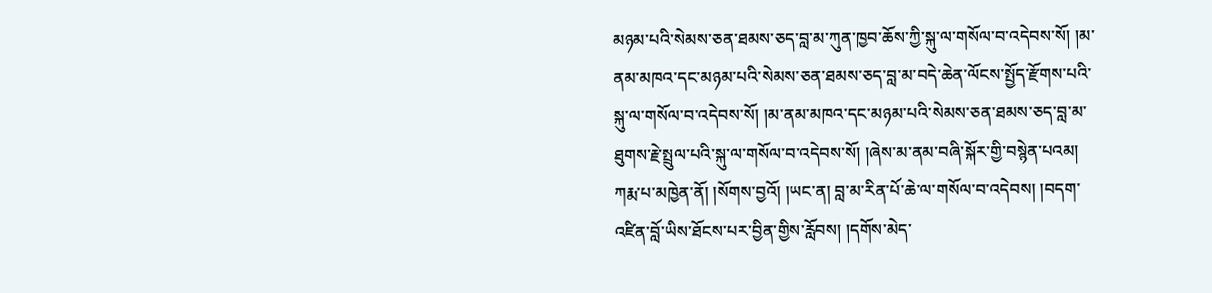མཉམ་པའི་སེམས་ཅན་ཐམས་ཅད་བླ་མ་ཀུན་ཁྱབ་ཆོས་ཀྱི་སྐུ་ལ་གསོལ་བ་འདེབས་སོ། །མ་ནམ་མཁའ་དང་མཉམ་པའི་སེམས་ཅན་ཐམས་ཅད་བླ་མ་བདེ་ཆེན་ལོངས་སྤྱོད་རྫོགས་པའི་སྐུ་ལ་གསོལ་བ་འདེབས་སོ། །མ་ནམ་མཁའ་དང་མཉམ་པའི་སེམས་ཅན་ཐམས་ཅད་བླ་མ་ཐུགས་རྗེ་སྤྲུལ་པའི་སྐུ་ལ་གསོལ་བ་འདེབས་སོ། །ཞེས་མ་ནམ་བཞི་སྐོར་གྱི་བསྙེན་པའམ། ཀརྨ་པ་མཁྱེན་ནོ། །སོགས་བྱའོ། །ཡང་ན། བླ་མ་རིན་པོ་ཆེ་ལ་གསོལ་བ་འདེབས། །བདག་འཛིན་བློ་ཡིས་ཐོངས་པར་བྱིན་གྱིས་རློབས། །དགོས་མེད་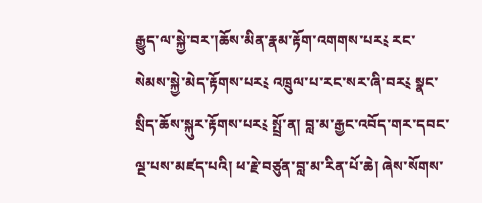རྒྱུད་ལ་སྐྱེ་བར་།ཆོས་མིན་རྣམ་རྟོག་འགགས་པར༴ རང་སེམས་སྐྱེ་མེད་རྟོགས་པར༴ འཁྲུལ་པ་རང་སར་ཞི་བར༴ སྣང་སྲིད་ཆོས་སྐུར་རྟོགས་པར༴ སྤྲོ་ན། བླ་མ་རྒྱང་འབོད་གར་དབང་ལྔ་པས་མཛད་པའི། ཕ་རྗེ་བཙུན་བླ་མ་རིན་པོ་ཆེ། ཞེས་སོགས་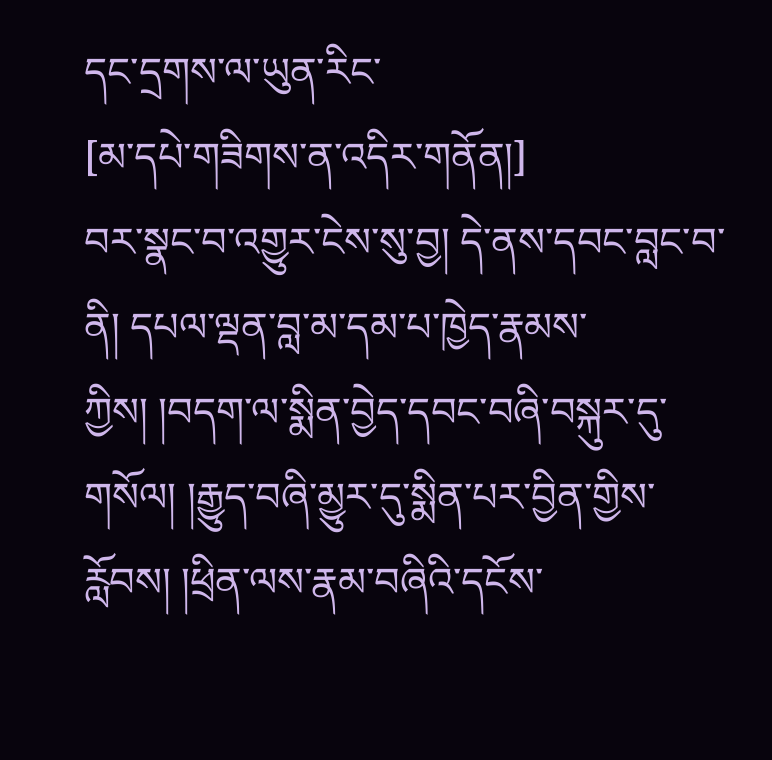དང་དྲགས་ལ་ཡུན་རིང་
[མ་དཔེ་གཟིགས་ན་འདིར་གནོན།]
བར་སྣང་བ་འགྱུར་ངེས་སུ་བྱ། དེ་ནས་དབང་བླང་བ་ནི། དཔལ་ལྡན་བླ་མ་དམ་པ་ཁྱེད་རྣམས་ཀྱིས། །བདག་ལ་སྨིན་བྱེད་དབང་བཞི་བསྐུར་དུ་གསོལ། །རྒྱུད་བཞི་མྱུར་དུ་སྨིན་པར་བྱིན་གྱིས་རློབས། །ཕྲིན་ལས་རྣམ་བཞིའི་དངོས་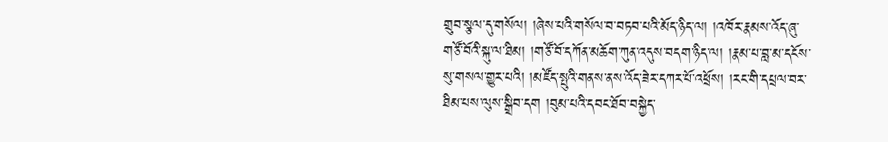གྲུབ་སྩལ་དུ་གསོལ། །ཞེས་པའི་གསོལ་བ་བཏབ་པའི་མོད་ཉིད་ལ། །འཁོར་རྣམས་འོད་ཞུ་གཙོ་བོའི་སྐུ་ལ་ཐིམ། །གཙོ་བོ་དཀོན་མཆོག་ཀུན་འདུས་བདག་ཉིད་ལ། །རྣམ་པ་བླ་མ་དངོས་སུ་གསལ་གྱུར་པའི། །མཛོད་སྤུའི་གནས་ནས་འོད་ཟེར་དཀར་པོ་འཕྲོས། །རང་གི་དཔྲལ་བར་ཐིམ་པས་ལུས་སྒྲིབ་དག །བུམ་པའི་དབང་ཐོབ་བསྐྱེད་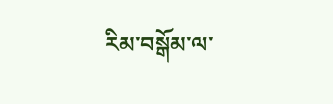རིམ་བསྒོམ་ལ་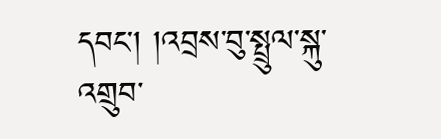དབང་། །འབྲས་བུ་སྤྲུལ་སྐུ་འགྲུབ་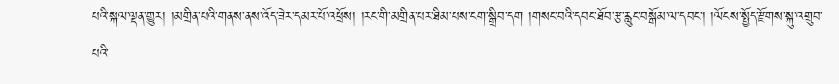པའི་སྐལ་ལྡན་གྱུར། །མགྲིན་པའི་གནས་ནས་འོད་ཟེར་དམར་པོ་འཕྲོས། །རང་གི་མགྲིན་པར་ཐིམ་པས་ངག་སྒྲིབ་དག །གསང་བའི་དབང་ཐོབ་རྩ་རླུང་བསྒོམ་ལ་དབང་། །ལོངས་སྤྱོད་རྫོགས་སྐུ་འགྲུབ་པའི་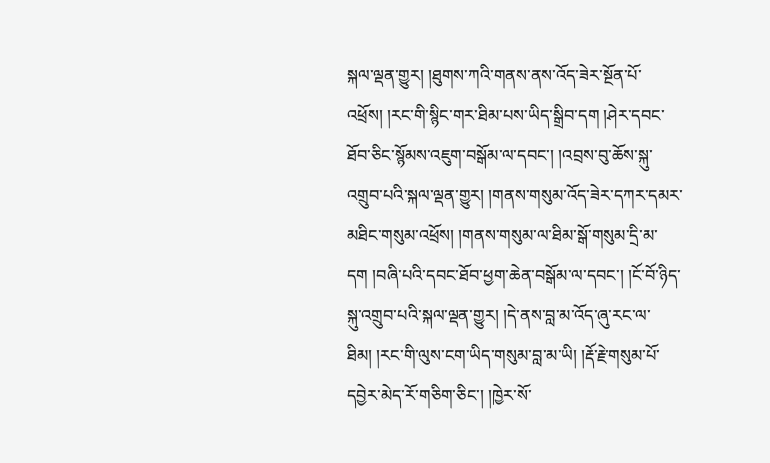སྐལ་ལྡན་གྱུར། །ཐུགས་ཀའི་གནས་ནས་འོད་ཟེར་སྔོན་པོ་འཕྲོས། །རང་གི་སྙིང་གར་ཐིམ་པས་ཡིད་སྒྲིབ་དག །ཤེར་དབང་ཐོབ་ཅིང་སྙོམས་འཇུག་བསྒོམ་ལ་དབང་། །འབྲས་བུ་ཆོས་སྐུ་འགྲུབ་པའི་སྐལ་ལྡན་གྱུར། །གནས་གསུམ་འོད་ཟེར་དཀར་དམར་མཐིང་གསུམ་འཕྲོས། །གནས་གསུམ་ལ་ཐིམ་སྒོ་གསུམ་དྲི་མ་དག །བཞི་པའི་དབང་ཐོབ་ཕྱག་ཆེན་བསྒོམ་ལ་དབང་། །ངོ་བོ་ཉིད་སྐུ་འགྲུབ་པའི་སྐལ་ལྡན་གྱུར། །དེ་ནས་བླ་མ་འོད་ཞུ་རང་ལ་ཐིམ། །རང་གི་ལུས་ངག་ཡིད་གསུམ་བླ་མ་ཡི། །རྡོ་རྗེ་གསུམ་པོ་དབྱེར་མེད་རོ་གཅིག་ཅིང་། །ཁྱེར་སོ་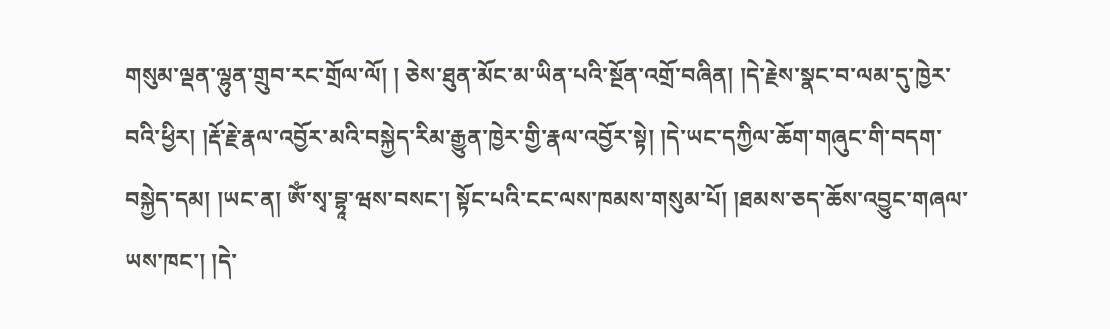གསུམ་ལྡན་ལྷུན་གྲུབ་རང་གྲོལ་ལོ། ། ཅེས་ཐུན་མོང་མ་ཡིན་པའི་སྔོན་འགྲོ་བཞིན། །དེ་རྗེས་སྣང་བ་ལམ་དུ་ཁྱེར་བའི་ཕྱིར། །རྡོ་རྗེ་རྣལ་འབྱོར་མའི་བསྐྱེད་རིམ་རྒྱུན་ཁྱེར་གྱི་རྣལ་འབྱོར་སྟེ། །དེ་ཡང་དཀྱིལ་ཆོག་གཞུང་གི་བདག་བསྐྱེད་དམ། །ཡང་ན། ༀ་སྭ་བྷཱ་ཝས་བསང་། སྟོང་པའི་ངང་ལས་ཁམས་གསུམ་པོ། །ཐམས་ཅད་ཆོས་འབྱུང་གཞལ་ཡས་ཁང་། །དེ་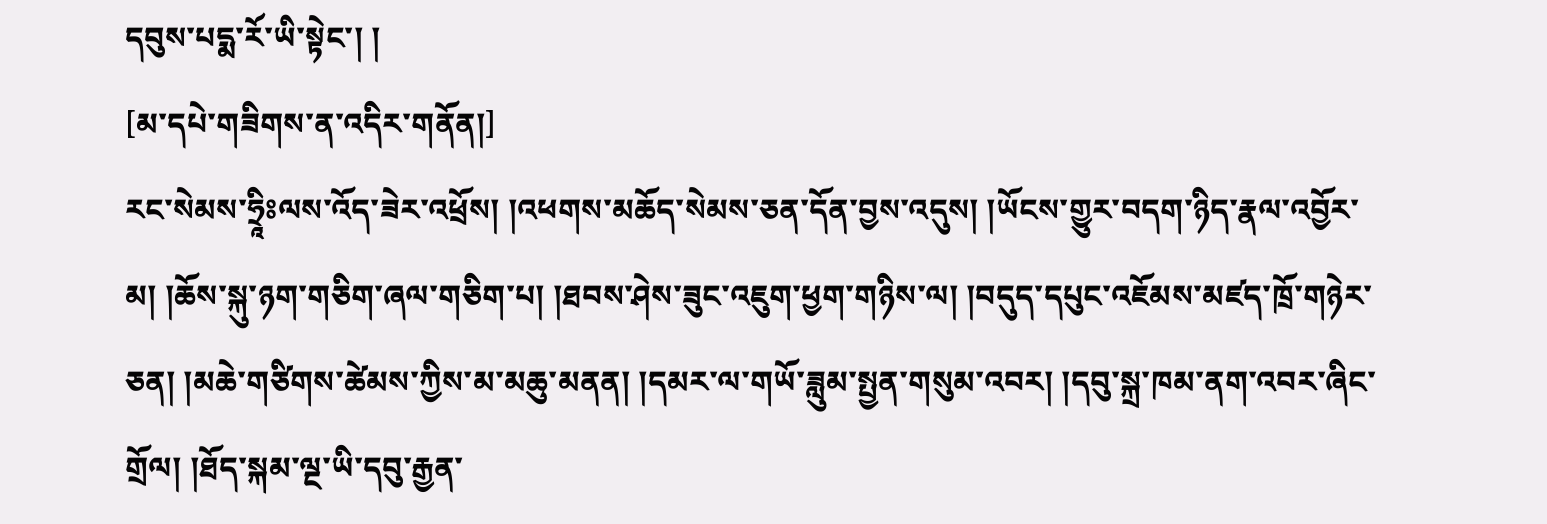དབུས་པདྨ་རོ་ཡི་སྟེང་། །
[མ་དཔེ་གཟིགས་ན་འདིར་གནོན།]
རང་སེམས་ཧྲཱིཿལས་འོད་ཟེར་འཕྲོས། །འཕགས་མཆོད་སེམས་ཅན་དོན་བྱས་འདུས། །ཡོངས་གྱུར་བདག་ཉིད་རྣལ་འབྱོར་མ། །ཆོས་སྐུ་ཉག་གཅིག་ཞལ་གཅིག་པ། །ཐབས་ཤེས་ཟུང་འཇུག་ཕྱག་གཉིས་ལ། །བདུད་དཔུང་འཇོམས་མཛད་ཁྲོ་གཉེར་ཅན། །མཆེ་གཙིགས་ཚེམས་ཀྱིས་མ་མཆུ་མནན། །དམར་ལ་གཡོ་ཟླུམ་སྤྱན་གསུམ་འབར། །དབུ་སྐྲ་ཁམ་ནག་འབར་ཞིང་གྲོལ། །ཐོད་སྐམ་ལྔ་ཡི་དབུ་རྒྱན་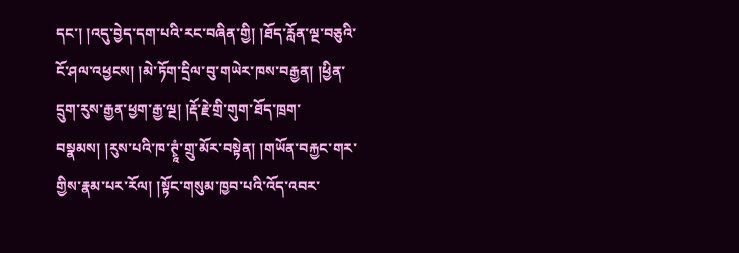དང་། །འདུ་བྱེད་དག་པའི་རང་བཞིན་གྱི། །ཐོད་རློན་ལྔ་བཅུའི་ངོ་ཤལ་འཕྱངས། །མེ་ཏོག་དྲིལ་བུ་གཡེར་ཁས་བརྒྱན། །ཕྱིན་དྲུག་རུས་རྒྱན་ཕྱག་རྒྱ་ལྔ། །རྡོ་རྗེ་གྲི་གུག་ཐོད་ཁྲག་བསྣམས། །རུས་པའི་ཁ་ཊྭཱཾ་གྲུ་མོར་བསྟེན། །གཡོན་བརྐྱང་གར་གྱིས་རྣམ་པར་རོལ། །སྟོང་གསུམ་ཁྱབ་པའི་འོད་འབར་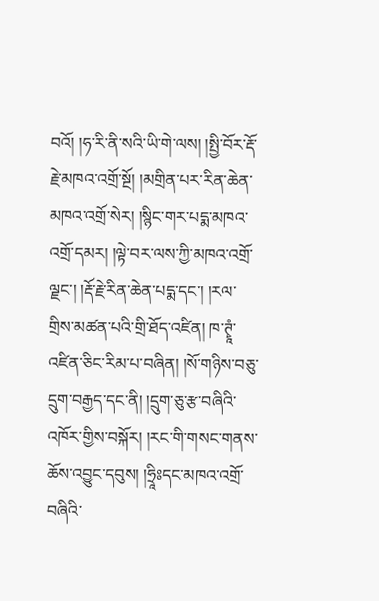བའོ། །ཧ་རི་ནི་སའི་ཡི་གེ་ལས། །སྤྱི་བོར་རྡོ་རྗེ་མཁའ་འགྲོ་སྔོ། །མགྲིན་པར་རིན་ཆེན་མཁའ་འགྲོ་སེར། །སྙིང་གར་པདྨ་མཁའ་འགྲོ་དམར། །ལྟེ་བར་ལས་ཀྱི་མཁའ་འགྲོ་ལྗང་། །རྡོ་རྗེ་རིན་ཆེན་པདྨ་དང་། །རལ་གྲིས་མཚན་པའི་གྲི་ཐོད་འཛིན། ཁ་ཊྭཱཾ་འཛིན་ཅིང་རིམ་པ་བཞིན། །སོ་གཉིས་བཅུ་དྲུག་བརྒྱད་དང་ནི། །དྲུག་ཅུ་རྩ་བཞིའི་འཁོར་གྱིས་བསྐོར། །རང་གི་གསང་གནས་ཆོས་འབྱུང་དབུས། །ཧྲཱིཿདང་མཁའ་འགྲོ་བཞིའི་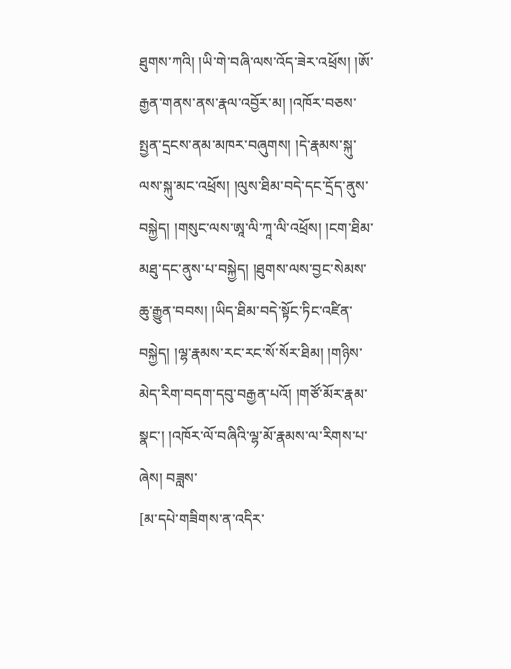ཐུགས་ཀའི། །ཡི་གེ་བཞི་ལས་འོད་ཟེར་འཕྲོས། །ཨོ་རྒྱན་གནས་ནས་རྣལ་འབྱོར་མ། །འཁོར་བཅས་སྤྱན་དྲངས་ནམ་མཁར་བཞུགས། །དེ་རྣམས་སྐུ་ལས་སྐུ་མང་འཕྲོས། །ལུས་ཐིམ་བདེ་དང་དྲོད་ནུས་བསྐྱེད། །གསུང་ལས་ཨཱ་ལི་ཀཱ་ལི་འཕྲོས། །ངག་ཐིམ་མཐུ་དང་ནུས་པ་བསྐྱེད། །ཐུགས་ལས་བྱང་སེམས་ཆུ་རྒྱུན་བབས། །ཡིད་ཐིམ་བདེ་སྟོང་ཏིང་འཛིན་བསྐྱེད། །ལྷ་རྣམས་རང་རང་སོ་སོར་ཐིམ། །གཉིས་མེད་རིག་བདག་དབུ་བརྒྱན་པའོ། །གཙོ་མོར་རྣམ་སྣང་། །འཁོར་ལོ་བཞིའི་ལྷ་མོ་རྣམས་ལ་རིགས་པ་ཞེས། བཟླས་
[མ་དཔེ་གཟིགས་ན་འདིར་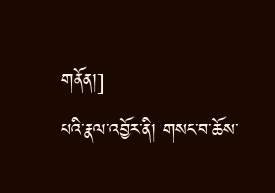གནོན།]
པའི་རྣལ་འབྱོར་ནི། གསང་བ་ཆོས་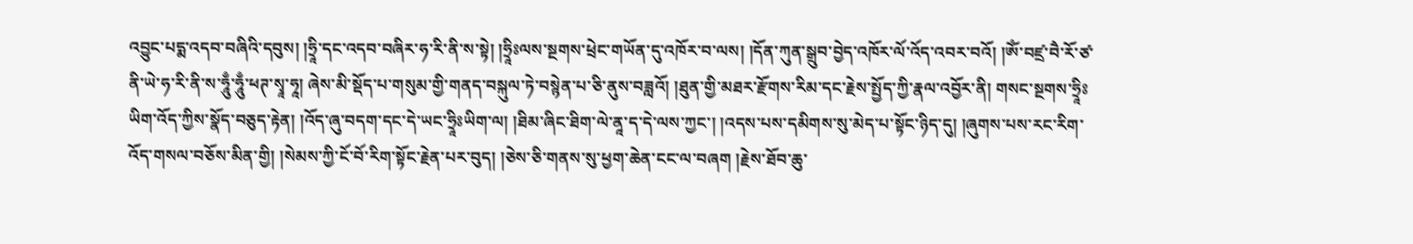འབྱུང་པདྨ་འདབ་བཞིའི་དབུས། །ཧྲཱི་དང་འདབ་བཞིར་ཧ་རི་ནི་ས་སྟེ། །ཧྲཱིཿལས་སྔགས་ཕྲེང་གཡོན་དུ་འཁོར་བ་ལས། །དོན་ཀུན་སྒྲུབ་བྱེད་འཁོར་ལོ་འོད་འབར་བའོ། །ༀ་བཛྲ་བཻ་རོ་ཙ་ནི་ཡེ་ཧ་རི་ནི་ས་ཧཱུྃ་ཧཱུྃ་ཕཊ་སྭཱ་ཧཱ། ཞེས་མི་སྡོད་པ་གསུམ་གྱི་གནད་བསྐུལ་ཏེ་བསྙེན་པ་ཅི་ནུས་བཟླའོ། །ཐུན་གྱི་མཐར་རྫོགས་རིམ་དང་རྗེས་སྤྱོད་ཀྱི་རྣལ་འབྱོར་ནི། གསང་སྔགས་ཧྲཱིཿཡིག་འོད་ཀྱིས་སྣོད་བཅུད་རྟེན། །འོད་ཞུ་བདག་དང་དེ་ཡང་ཧྲཱིཿཡིག་ལ། །ཐིམ་ཞིང་ཐིག་ལེ་ནཱ་ད་དེ་ལས་ཀྱང་། །འདས་པས་དམིགས་སུ་མེད་པ་སྟོང་ཉིད་དུ། །ཞུགས་པས་རང་རིག་འོད་གསལ་བཅོས་མིན་གྱི། །སེམས་ཀྱི་ངོ་བོ་རིག་སྟོང་རྗེན་པར་བུད། །ཅེས་ཅི་གནས་སུ་ཕྱག་ཆེན་ངང་ལ་བཞག །རྗེས་ཐོབ་ཆུ་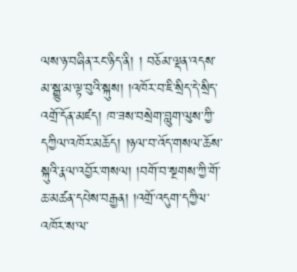ལས་ཉ་བཞིན་རང་ཉིད་ནི། ། བཅོམ་ལྡན་འདས་མ་སྒྱུ་མ་ལྟ་བུའི་སྐུས། །འཁོར་བ་ཇི་སྲིད་དེ་སྲིད་འགྲོ་དོན་མཛད། ཁ་ཟས་བསྲེག་བླུག་ལུས་ཀྱི་དཀྱིལ་འཁོར་མཆོད། །ཉལ་བ་འོད་གསལ་ཆོས་སྐུའི་རྣལ་འབྱོར་གསལ། །བགོ་བ་སྔགས་ཀྱི་གོ་ཆ་མཚན་དཔེས་བརྒྱན། །འགྲོ་འདུག་དཀྱིལ་འཁོར་ས་ལ་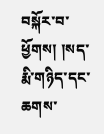བསྐོར་བ་ཕྱོགས། །སད་རྨི་གཉིད་དང་ཆགས་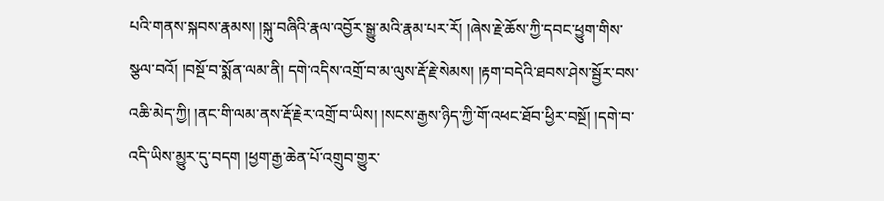པའི་གནས་སྐབས་རྣམས། །སྐུ་བཞིའི་རྣལ་འབྱོར་སྒྱུ་མའི་རྣམ་པར་རོ། །ཞེས་རྗེ་ཆོས་ཀྱི་དབང་ཕྱུག་གིས་སྩལ་བའོ། །བསྔོ་བ་སྨོན་ལམ་ནི། དགེ་འདིས་འགྲོ་བ་མ་ལུས་རྡོ་རྗེ་སེམས། །རྟག་བདེའི་ཐབས་ཤེས་སྦྱོར་བས་འཆི་མེད་ཀྱི། །ནང་གི་ལམ་ནས་རྡོ་རྗེར་འགྲོ་བ་ཡིས། །སངས་རྒྱས་ཉིད་ཀྱི་གོ་འཕང་ཐོབ་ཕྱིར་བསྔོ། །དགེ་བ་འདི་ཡིས་མྱུར་དུ་བདག །ཕྱག་རྒྱ་ཆེན་པོ་འགྲུབ་གྱུར་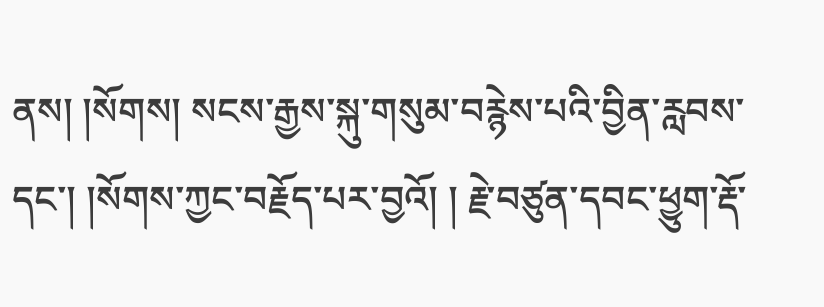ནས། །སོགས། སངས་རྒྱས་སྐུ་གསུམ་བརྙེས་པའི་བྱིན་རླབས་དང་། །སོགས་ཀྱང་བརྗོད་པར་བྱའོ། ། རྗེ་བཙུན་དབང་ཕྱུག་རྡོ་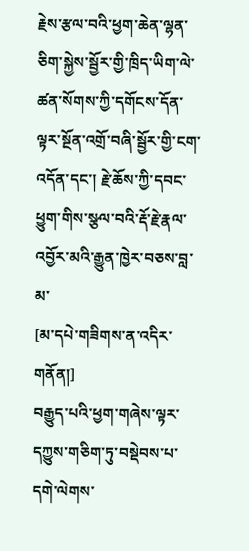རྗེས་རྩལ་བའི་ཕྱག་ཆེན་ལྷན་ཅིག་སྐྱེས་སྦྱོར་གྱི་ཁྲིད་ཡིག་ལེ་ཚན་སོགས་ཀྱི་དགོངས་དོན་ལྟར་སྔོན་འགྲོ་བཞི་སྦྱོར་གྱི་ངག་འདོན་དང་། རྗེ་ཆོས་ཀྱི་དབང་ཕྱུག་གིས་སྩལ་བའི་རྡོ་རྗེ་རྣལ་འབྱོར་མའི་རྒྱུན་ཁྱེར་བཅས་བླ་མ་
[མ་དཔེ་གཟིགས་ན་འདིར་གནོན།]
བརྒྱུད་པའི་ཕྱག་གཞེས་ལྟར་དཀྱུས་གཅིག་ཏུ་བསྡེབས་པ་དགེ་ལེགས་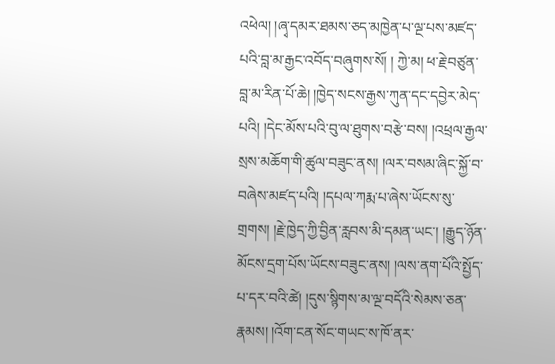འཕེལ། །ཞྭ་དམར་ཐམས་ཅད་མཁྱེན་པ་ལྔ་པས་མཛད་པའི་བླ་མ་རྒྱང་འབོད་བཞུགས་སོ། ། ཀྱེ་མ། ཕ་རྗེ་བཙུན་བླ་མ་རིན་པོ་ཆེ། །ཁྱེད་སངས་རྒྱས་ཀུན་དང་དབྱེར་མེད་པའི། །དེང་མོས་པའི་བུ་ལ་ཐུགས་བརྩེ་བས། །འཕྲལ་རྒྱལ་སྲས་མཆོག་གི་ཚུལ་བཟུང་ནས། །ལར་བསམ་ཞིང་སྐྱོ་བ་བཞེས་མཛད་པའི། །དཔལ་ཀརྨ་པ་ཞེས་ཡོངས་སུ་གྲགས། །རྗེ་ཁྱེད་ཀྱི་བྱིན་རླབས་མི་དམན་ཡང་། །རྒྱུད་ཉོན་མོངས་དྲག་པོས་ཡོངས་བཟུང་ནས། །ལས་ནག་པོའི་སྤྱོད་པ་དར་བའི་ཚེ། །དུས་སྙིགས་མ་ལྔ་བདོའི་སེམས་ཅན་རྣམས། །འོག་ངན་སོང་གཡང་ས་ཁོ་ནར་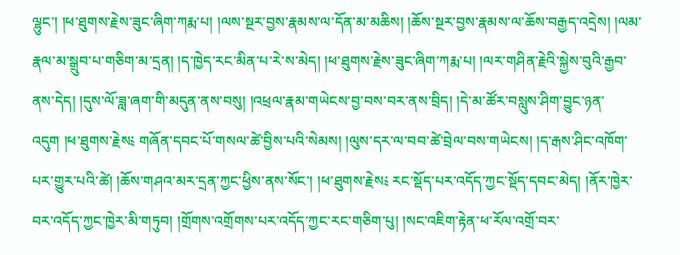ལྷུང་། །ཕ་ཐུགས་རྗེས་ཟུང་ཞིག་ཀརྨ་པ། །ལས་སྔར་བྱས་རྣམས་ལ་དོན་མ་མཆིས། །ཆོས་སྔར་བྱས་རྣམས་ལ་ཆོས་བརྒྱད་འདྲེས། །ལམ་རྣལ་མ་སྒྲུབ་པ་གཅིག་མ་དྲན། །ད་ཁྱེད་རང་མིན་པ་རེ་ས་མེད། །ཕ་ཐུགས་རྗེས་ཟུང་ཞིག་ཀརྨ་པ། །ལར་གཤིན་རྗེའི་སྐྱེས་བུའི་རྒྱབ་ནས་དེད། །དུས་ལོ་ཟླ་ཞག་གི་མདུན་ནས་བསུ། །འཕྲལ་རྣམ་གཡེངས་བྱ་བས་བར་ནས་བྲིད། །དེ་མ་ཚོར་བསླུས་ཤིག་བྱུང་ཉན་འདུག །ཕ་ཐུགས་རྗེས༴ གཞོན་དབང་པོ་གསལ་ཚེ་བྱིས་པའི་སེམས། །ལུས་དར་ལ་བབ་ཚེ་བྲེལ་བས་གཡེངས། །ད་རྒས་ཤིང་འཁོག་པར་གྱུར་པའི་ཚེ། །ཆོས་གཤའ་མར་དྲན་ཀྱང་ཕྱིས་ནས་སོང་། །ཕ་ཐུགས་རྗེས༴ རང་སྡོད་པར་འདོད་ཀྱང་སྡོད་དབང་མེད། །ནོར་ཁྱེར་བར་འདོད་ཀྱང་ཁྱེར་མི་གཏུབ། །གྲོགས་འགྲོགས་པར་འདོད་ཀྱང་རང་གཅིག་པུ། །སང་འཇིག་རྟེན་ཕ་རོལ་འགྲོ་བར་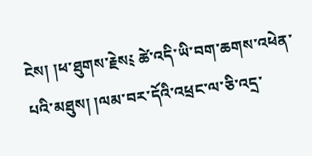ངེས། །ཕ་ཐུགས་རྗེས༴ ཚེ་འདི་ཡི་བག་ཆགས་འཕེན་པའི་མཐུས། །ལམ་བར་དོའི་འཕྲང་ལ་ཅི་འདྲ་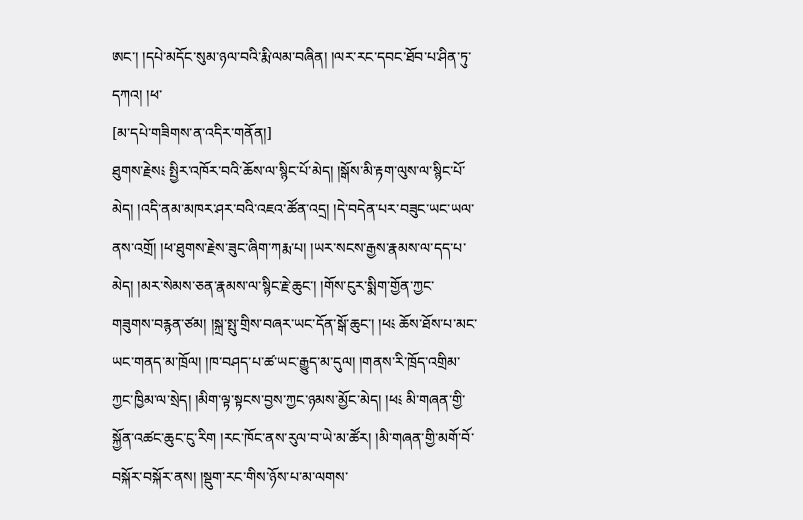ཨང་། །དཔེ་མདོང་སུམ་ཉལ་བའི་རྨི་ལམ་བཞིན། །ལར་རང་དབང་ཐོབ་པ་ཤིན་ཏུ་དཀའ། །ཕ་
[མ་དཔེ་གཟིགས་ན་འདིར་གནོན།]
ཐུགས་རྗེས༴ སྤྱིར་འཁོར་བའི་ཆོས་ལ་སྙིང་པོ་མེད། །སྒོས་མི་རྟག་ལུས་ལ་སྙིང་པོ་མེད། །འདི་ནམ་མཁར་ཤར་བའི་འཇའ་ཚོན་འདྲ། །དེ་བདེན་པར་བཟུང་ཡང་ཡལ་ནས་འགྲོ། །ཕ་ཐུགས་རྗེས་ཟུང་ཞིག་ཀརྨ་པ། །ཡར་སངས་རྒྱས་རྣམས་ལ་དད་པ་མེད། །མར་སེམས་ཅན་རྣམས་ལ་སྙིང་རྗེ་ཆུང་། །གོས་ངུར་སྨིག་གྱོན་ཀྱང་གཟུགས་བརྙན་ཙམ། །སྐྲ་སྤུ་གྲིས་བཞར་ཡང་དོན་སྒོ་ཆུང་། །ཕ༴ ཆོས་ཐོས་པ་མང་ཡང་གནད་མ་ཁྲོལ། །ཁ་བཤད་པ་ཚ་ཡང་རྒྱུད་མ་དུལ། །གནས་རི་ཁྲོད་འགྲིམ་ཀྱང་ཁྱིམ་ལ་སྲེད། །མིག་ལྟ་སྟངས་བྱས་ཀྱང་ཉམས་མྱོང་མེད། །ཕ༴ མི་གཞན་གྱི་སྐྱོན་འཚང་ཆུང་ངུ་རིག །རང་ཁོང་ནས་རུལ་བ་ཡེ་མ་ཚོར། །མི་གཞན་གྱི་མགོ་བོ་བསྐོར་བསྐོར་ནས། །སྡུག་རང་གིས་ཉོས་པ་མ་ལགས་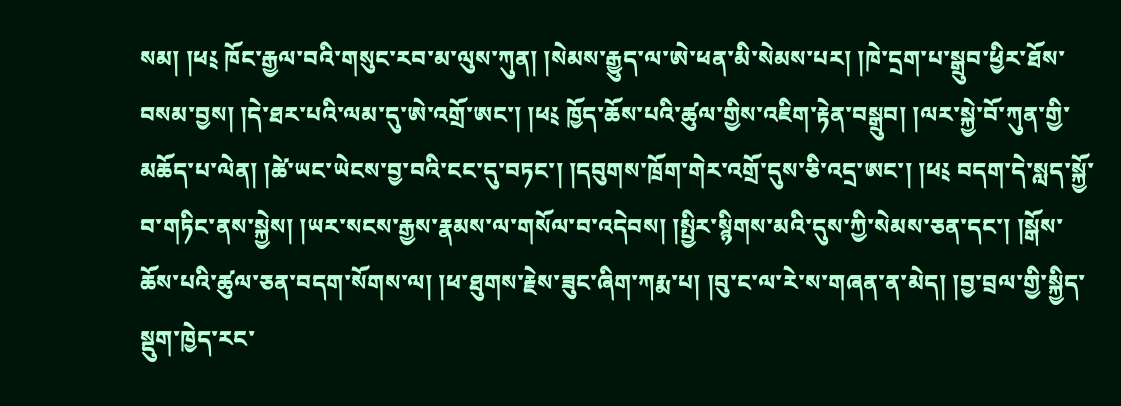སམ། །ཕ༴ ཁོང་རྒྱལ་བའི་གསུང་རབ་མ་ལུས་ཀུན། །སེམས་རྒྱུད་ལ་ཨེ་ཕན་མི་སེམས་པར། །ཁེ་དྲག་པ་སྒྲུབ་ཕྱིར་ཐོས་བསམ་བྱས། །དེ་ཐར་པའི་ལམ་དུ་ཨེ་འགྲོ་ཨང་། །ཕ༴ ཁྱོད་ཆོས་པའི་ཚུལ་གྱིས་འཇིག་རྟེན་བསྒྲུབ། །ལར་སྐྱེ་བོ་ཀུན་གྱི་མཆོད་པ་ལེན། །ཚེ་ཡང་ཡེངས་བྱ་བའི་ངང་དུ་བཏང་། །དབུགས་ཁྲོག་གེར་འགྲོ་དུས་ཅི་འདྲ་ཨང་། །ཕ༴ བདག་དེ་སླད་སྐྱོ་བ་གཏིང་ནས་སྐྱེས། །ཡར་སངས་རྒྱས་རྣམས་ལ་གསོལ་བ་འདེབས། །སྤྱིར་སྙིགས་མའི་དུས་ཀྱི་སེམས་ཅན་དང་། །སྒོས་ཆོས་པའི་ཚུལ་ཅན་བདག་སོགས་ལ། །ཕ་ཐུགས་རྗེས་ཟུང་ཞིག་ཀརྨ་པ། །བུ་ང་ལ་རེ་ས་གཞན་ན་མེད། །བྱ་བྲལ་གྱི་སྐྱིད་སྡུག་ཁྱེད་རང་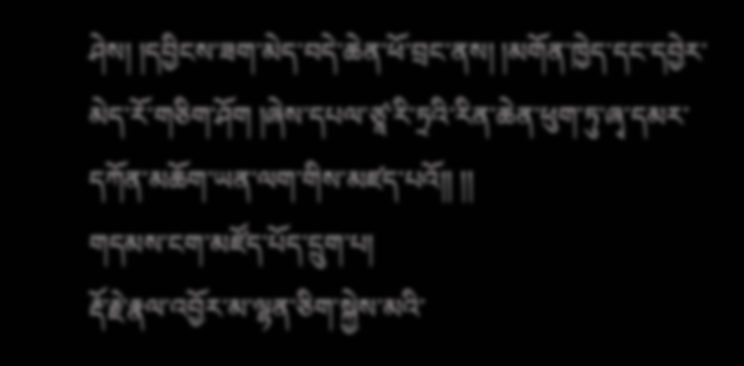ཤེས། །དབྱིངས་ཟག་མེད་བདེ་ཆེན་ཕོ་བྲང་ནས། །མགོན་ཁྱེད་དང་དབྱེར་མེད་རོ་གཅིག་ཤོག །ཞེས་དཔལ་ཙཱ་རི་ཏྲའི་རིན་ཆེན་ཕུག་ཏུ་ཞྭ་དམར་དཀོན་མཆོག་ཡན་ལག་གིས་མཛད་པའོ།། །།
གདམས་ངག་མཛོད་པོད་དྲུག་པ།
རྡོ་རྗེ་རྣལ་འབྱོར་མ་ལྷན་ཅིག་སྐྱེས་མའི་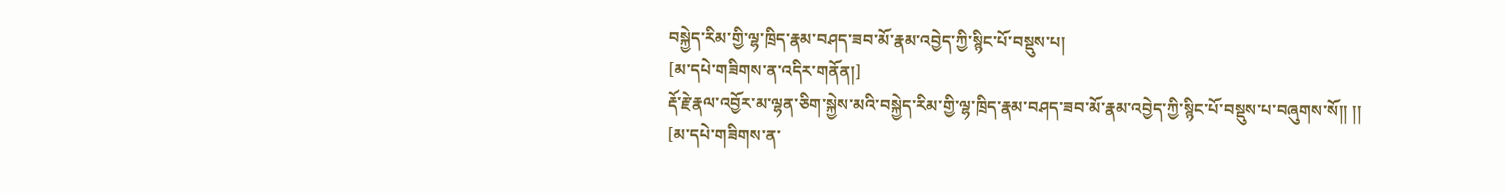བསྐྱེད་རིམ་གྱི་ལྷ་ཁྲིད་རྣམ་བཤད་ཟབ་མོ་རྣམ་འབྱེད་ཀྱི་སྙིང་པོ་བསྡུས་པ།
[མ་དཔེ་གཟིགས་ན་འདིར་གནོན།]
རྡོ་རྗེ་རྣལ་འབྱོར་མ་ལྷན་ཅིག་སྐྱེས་མའི་བསྐྱེད་རིམ་གྱི་ལྷ་ཁྲིད་རྣམ་བཤད་ཟབ་མོ་རྣམ་འབྱེད་ཀྱི་སྙིང་པོ་བསྡུས་པ་བཞུགས་སོ།། །།
[མ་དཔེ་གཟིགས་ན་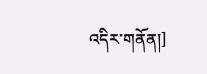འདིར་གནོན།]